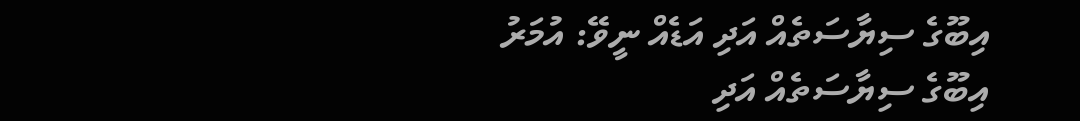އިބޫގެ ސިޔާސަތެއް އަދި އަޑެއް ނީވޭ: އުމަރު
އިބޫގެ ސިޔާސަތެއް އަދި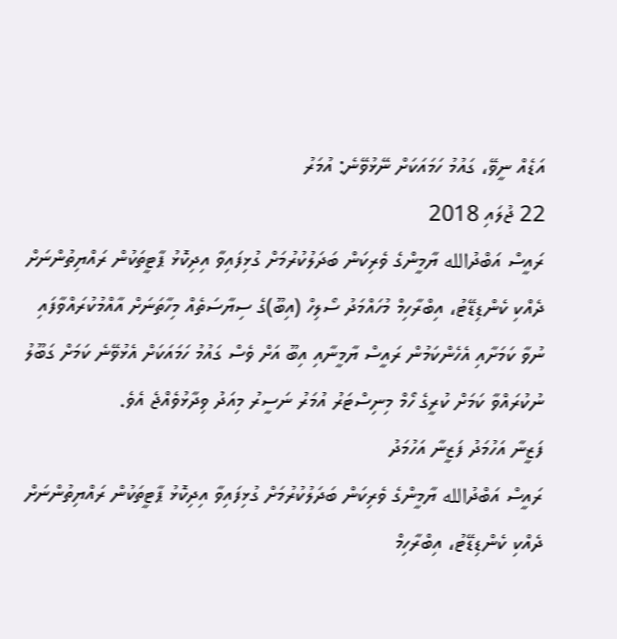އަޑެއް ނީވޭ، ގައުމު ހަމައަކަށް ނޭޅުވޭނެ: އުމަރު
22 ޖުލައި 2018
ރައީސް އަބްދުالله ޔާމީންގެ ވެރިކަން ބަދަލުކުރުމަށް ގުޅިފައިވާ އިދިކޮޅު ޕާޓީތަކުން ރައްޔިތުންނަށް ދެއްކި ކެންޑިޑޭޓު، އިބްރާހިމް މުހައްމަދު ސޯލިހް (އިބޫ)ގެ ސިޔާސަތެއް މިހާތަނަށް އާއްމުކުރައްވާފައި ނުވާ ކަމަށާއި އެހެންކަމުން ރައީސް ޔާމީނާއި އިބޫ އަށް ވެސް ގައުމު ހަމައަކަށް އެޅުވޭނެ ކަމަށް ގަބޫލު ނުކުރައްވާ ކަމަށް ކުރީގެ ހޯމް މިނިސްޓަރު އުމަރު ނަސީރު މިއަދު ވިދާޅުވެއްޖެ އެވެ.
ފަޒީނާ އަހުމަދު ފަޒީނާ އަހުމަދު
ރައީސް އަބްދުالله ޔާމީންގެ ވެރިކަން ބަދަލުކުރުމަށް ގުޅިފައިވާ އިދިކޮޅު ޕާޓީތަކުން ރައްޔިތުންނަށް ދެއްކި ކެންޑިޑޭޓު، އިބްރާހިމް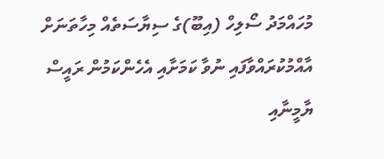މުހައްމަދު ސޯލިހް (އިބޫ)ގެ ސިޔާސަތެއް މިހާތަނަށް އާއްމުކުރައްވާފައި ނުވާ ކަމަށާއި އެހެންކަމުން ރައީސް ޔާމީނާއި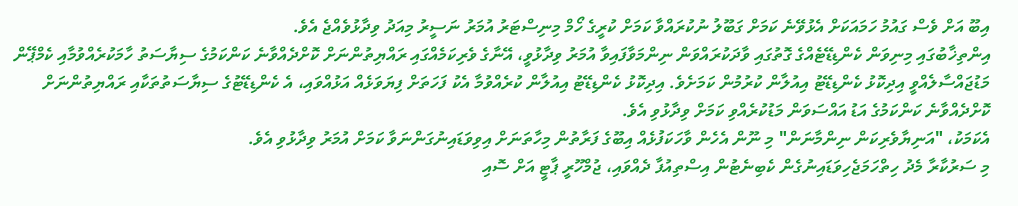އިބޫ އަށް ވެސް ގައުމު ހަމައަކަށް އެޅުވޭނެ ކަމަށް ގަބޫލު ނުކުރައްވާ ކަމަށް ކުރީގެ ހޯމް މިނިސްޓަރު އުމަރު ނަސީރު މިއަދު ވިދާޅުވެއްޖެ އެވެ.
އިންތިޚާބުގައި މިނިވަން ކެންޑިޑޭޓެއްގެ ގޮތުގައި ވާދަކުރައްވަން ނިންމަވާފައިވާ އުމަރު ވިދާޅުވީ، އޭނާގެ ވެރިކަމެއްގައި ރައްޔިތުންނަށް ކޮށްދެއްވާނެ ކަންކަމުގެ ސިޔާސަތު ހާމަކުރެއްވުމާއި ކެމްޕޭން މަޑުޖައްސާލެއްވީ އިދިކޮޅު ކެންޑިޑޭޓު އިއުލާން ކުރުމުން ކަމަށެވެ. އިދިކޮޅު ކެންޑިޑޭޓު އިއުލާން ކުރެއްވުމާ އެކު ފަހަތަށް ފިޔަވަޅެއް އަޅުއްވައި، އެ ކެންޑިޑޭޓުގެ ސިޔާސަތުތަކާއި ރައްޔިތުންނަށް ކޮށްދެއްވާނެ ކަންކަމުގެ އަޑު އައްސަވަން މަޑުކުރެއްވި ކަމަށް ވިދާޅުވި އެވެ.
އެކަމަކު، "އަނިޔާވެރިކަން ނިންމާނަން" މި ނޫން އެހެން ވާހަކަފުޅެއް އިބޫގެ ފަރާތުން މިހާތަނަށް އިވިވަޑައިނުގަންނަވާ ކަމަށް އުމަރު ވިދާޅުވި އެވެ.
މި ސަރުކާރާ މެދު ހިތްހަމަޖެހިވަޑައިނުގެން ކެބިނެޓުން އިސްތިއުފާ ދެއްވައި، ޖުމްހޫރީ ޕާޓީ އަށް ސޮއި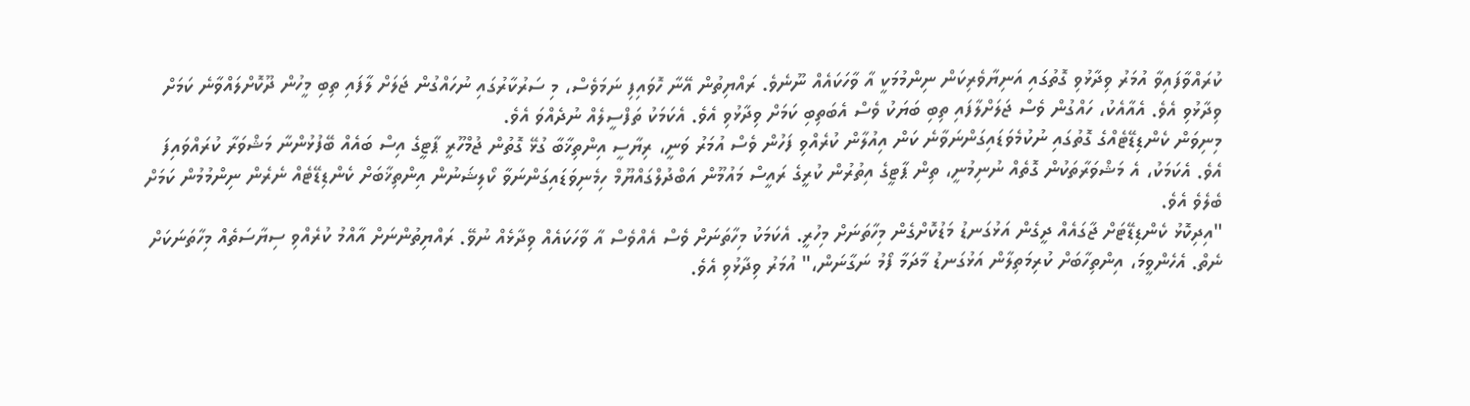ކުރައްވާފައިވާ އުމަރު ވިދާޅުވި ގޮތުގައި އަނިޔާވެރިކަން ނިންމުމަކީ އާ ވާހަކައެއް ނޫނެވެ. ރައްޔިތުން އޭނާ ހޮވައިފި ނަމަވެސް، މި ސަރުކާރުގައި ނުހައްގުން ޖަލަށް ލާފައި ތިބި މީހުން ދޫކޮށްލައްވާނެ ކަމަށް ވިދާޅުވި އެވެ. އެއާއެކު، ހައްގުން ވެސް ޖަލަށްލާފައި ތިބި ބަޔަކު ވެސް އެބަތިބި ކަމަށް ވިދާޅުވި އެވެ. އެކަމަކު ތަފްސީލެއް ނުދެއްވަ އެވެ.
މިނިވަން ކެންޑިޑޭޓެއްގެ ގޮތުގައި ނުކުމެވަޑައިގަންނަވާނެ ކަން އިއުލާން ކުރެއްވި ފަހުން ވެސް އުމަރު ވަނީ، ރިޔާސީ އިންތިޚާބާ ގުޅޭ ގޮތުން ޖުމްހޫރީ ޕާޓީގެ އިސް ބައެއް ބޭފުޅުންނާ މަޝްވަރާ ކުރައްވައިފަ އެވެ. އެކަމަކު، އެ މަޝްވަރާތަކުން ގޮތެއް ނުނިމުނީ، ތިން ޕާޓީގެ އިތުރުން ކުރީގެ ރައީސް މައުމޫން އަބްދުލްގައްޔޫމް ހިމެނިވަޑައިގަންނަވާ ކޯލިޝަނުން އިންތިޚާބަށް ކެންޑިޑޭޓެއް ނެރެން ނިންމުމުން ކަމަށް ބެލެވެ އެވެ.
"އިދިކޮޅު ކެންޑިޑޭޓަށް ޖާގައެއް ދީގެން އަޅުގަނޑު މަޑުކޮށްގެން މިހާތަނަށް މިހުރީ. އެކަމަކު މިހާތަނަށް ވެސް އެއްވެސް އާ ވާހަކައެއް ވިދާޅެއް ނުވޭ. ރައްޔިތުންނަށް އާއްމު ކުރެއްވި ސިޔާސަތެއް މިހާތަނަކަށް ނެތް. އެހެންވީމަ، އިންތިހާބަށް ކުރިމަތިލާން އަޅުގަނޑު މާދަމާ ފޯމު ނަގާނަން،" އުމަރު ވިދާޅުވި އެވެ.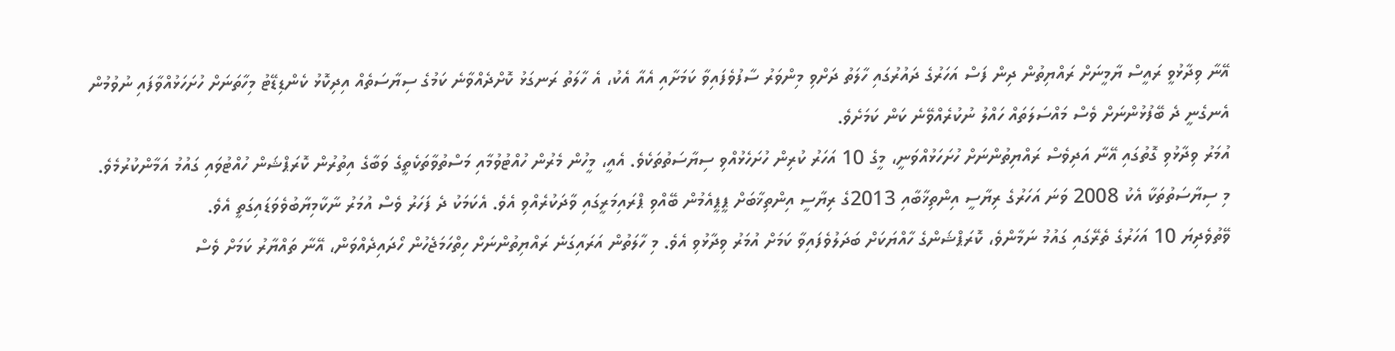އޭނާ ވިދާޅުވީ ރައީސް ޔާމީނަށް ރައްޔިތުން ދިން ފަސް އަހަރުގެ ދައުރުގައި ހާލަތު ދަށްވި މިންވަރު ސާފުވެފައިވާ ކަމަށާއި އެއާ އެކު، އެ ހާލަތު ރަނގަޅު ކޮށްދެއްވާނެ ކަމުގެ ސިޔާސަތެއް އިދިކޮޅު ކެންޑިޑޭޓު މިހާތަނަށް ހުށަހަޅުއްވާފައި ނުވުމުން އެނގެނީ ދެ ބޭފުޅުންނަށް ވެސް މައްސަލަތައް ހައްލު ނުކުރެއްވޭނެ ކަން ކަމަށެވެ.
އުމަރު ވިދާޅުވި ގޮތުގައި އޭނާ އަދިވެސް ރައްޔިތުންނަށް ހުށަހަޅުއްވަނީ، މީގެ 10 އަހަރު ކުރިން ހުށަހެޅުއްވި ސިޔާސަތުތަކެވެ. އެއީ، މީހުން މެރުން ހުއްޓުވުމާއި މަސްތުވާތަކެތީގެ ވަބާގެ އިތުރުން ކޮރަޕްޝަން ހުއްޓުވައި ގައުމު އަމާންކުރުމެވެ.
މި ސިޔާސަތުތަކާ އެކު 2008 ވަނަ އަހަރުގެ ރިޔާސީ އިންތިޚާބާއި 2013ގެ ރިޔާސީ އިންތިޚާބަށް ޕީޕީއެމުން ބޭއްވި ޕްރައިމަރީގައި ވާދަކުރެއްވި އެވެ. އެކަމަކު ދެ ފަހަރު ވެސް އުމަރު ނާކާމިޔާބުވެވަޑައިގަތީ އެވެ.
ވޭތުވެދިޔަ 10 އަހަރުގެ ތެރޭގައި ގައުމު ނަމާންވެ، ކޮރަޕްޝަންގެ ހާއްޔަކަށް ބަދަލުވެފައިވާ ކަމަށް އުމަރު ވިދާޅުވި އެވެ. މި ހާލަތުން އަރައިގަނެ ރައްޔިތުންނަށް ހިތްހަމަޖެހުން ހޯދައިދެއްވަން، އޭނާ ތައްޔާރު ކަމަށް ވެސް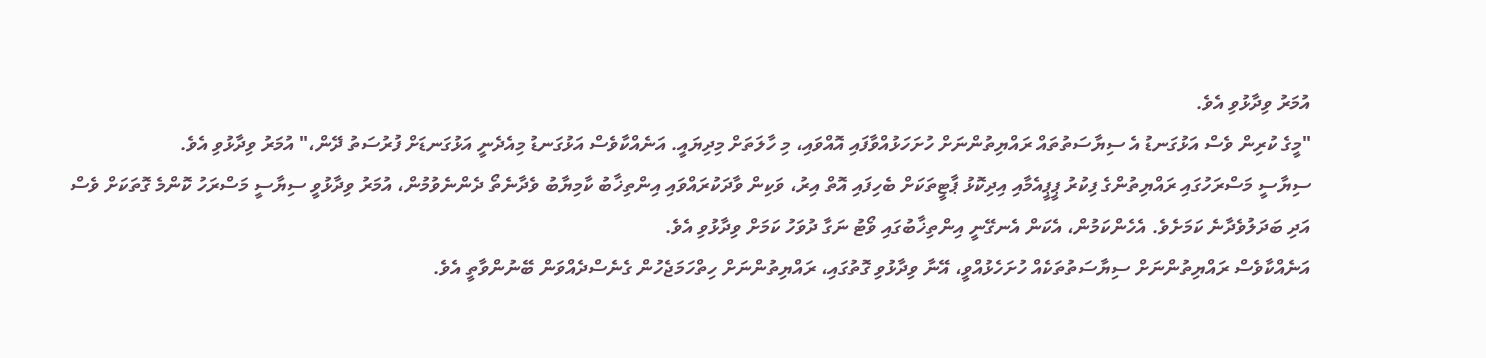އުމަރު ވިދާޅުވި އެވެ.
"މީގެ ކުރިން ވެސް އަޅުގަނޑު އެ ސިޔާސަތުތައް ރައްޔިތުންނަށް ހުށަހަޅުއްވާފައި އޮއްވައި، މި ހާލަތަށް މިދިޔައީ. އަނެއްކާވެސް އަޅުގަނޑު މިއެދެނީ އަޅުގަނޑަށް ފުރުސަތު ދޭން،" އުމަރު ވިދާޅުވި އެވެ.
ސިޔާސީ މަސްރަހުގައި ރައްޔިތުންގެ ފިކުރު ޕީޕީއެމާއި އިދިކޮޅު ޕާޓީތަކަށް ބެހިފައި އޮތް އިރު، ވަކިން ވާދަކުރައްވައި އިންތިޚާބު ކާމިޔާބު ވެދާނެތޯ ދެންނެވުމުން، އުމަރު ވިދާޅުވީ ސިޔާސީ މަސްރަހު ކޮންމެ ގޮތަކަށް ވެސް އަދި ބަދަލުވެދާނެ ކަމަށެވެ. އެހެންކަމުން، އެކަން އެނގޭނީ އިންތިޚާބުގައި ވޯޓު ނަގާ ދުވަހު ކަމަށް ވިދާޅުވި އެވެ.
އަނެއްކާވެސް ރައްޔިތުންނަށް ސިޔާސަތުތަކެއް ހުށަހެޅުއްވީ، އޭނާ ވިދާޅުވި ގޮތުގައި، ރައްޔިތުންނަށް ހިތްހަމަޖެހުން ގެނެސްދެއްވަން ބޭނުންވާތީ އެވެ.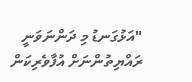"އަޅުގަނޑު މި ދަންނަވަނީ ރައްޔިތުންނަށް އުފާވެރިކަން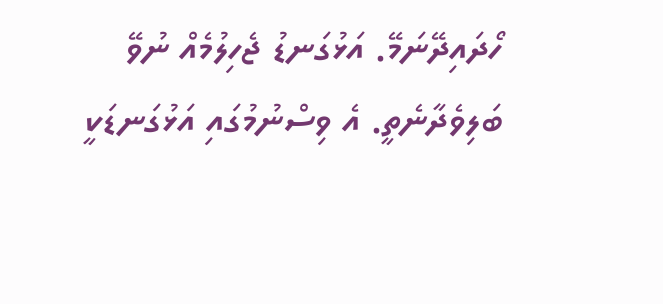ހޯދައިދޭނަމޭ. އަޅުގަނޑު ޖެހިލުމެއް ނުވޭ ބަލިވެދާނެތީ. އެ ވިސްނުމުގައި އަޅުގަނޑަކީ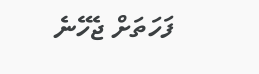ފަހަތަށް ޖެހޭނެ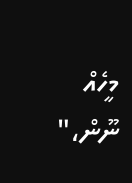މީހެއް ނޫން،"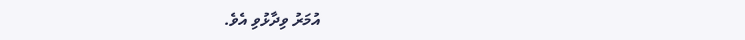އުމަރު ވިދާޅުވި އެވެ.